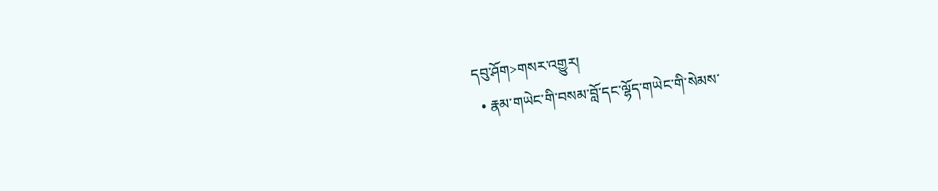དབུ་ཤོག>གསར་འགྱུར།
  • རྣམ་གཡེང་གི་བསམ་བློ་དང་ལྷོད་གཡེང་གི་སེམས་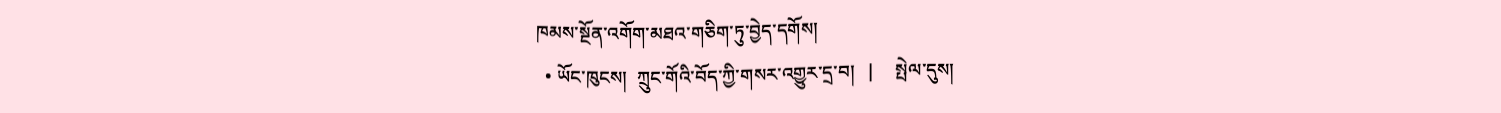ཁམས་སྔོན་འགོག་མཐའ་གཅིག་ཏུ་བྱེད་དགོས།
  • ཡོང་ཁུངས།  ཀྲུང་གོའི་བོད་ཀྱི་གསར་འགྱུར་དྲ་བ།   |     སྤེལ་དུས།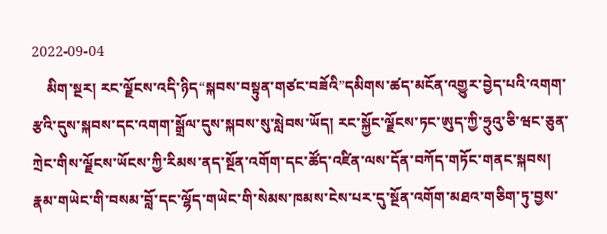2022-09-04
    མིག་སྔར། རང་ལྗོངས་འདི་ཉིད“སྐབས་བསྟུན་གཙང་བཟོའི”དམིགས་ཚད་མངོན་འགྱུར་བྱེད་པའི་འགག་རྩའི་དུས་སྐབས་དང་འགག་སྒྲོལ་དུས་སྐབས་སུ་སླེབས་ཡོད། རང་སྐྱོང་ལྗོངས་ཏང་ཨུད་ཀྱི་ཧྲུའུ་ཅི་ཝང་ཅུན་ཀྲེང་གིས་ལྗོངས་ཡོངས་ཀྱི་རིམས་ནད་སྔོན་འགོག་དང་ཚོད་འཛིན་ལས་དོན་བཀོད་གཏོང་གནང་སྐབས། རྣམ་གཡེང་གི་བསམ་བློ་དང་ལྷོད་གཡེང་གི་སེམས་ཁམས་ངེས་པར་དུ་སྔོན་འགོག་མཐའ་གཅིག་ཏུ་བྱས་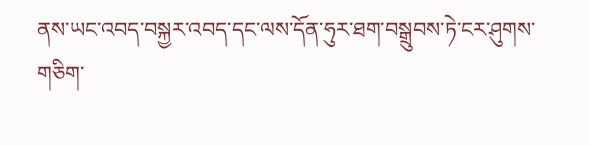ནས་ཡང་འབད་བསྐྱར་འབད་དང་ལས་དོན་ཧུར་ཐག་བསྒྲུབས་ཏེ་ངར་ཤུགས་གཅིག་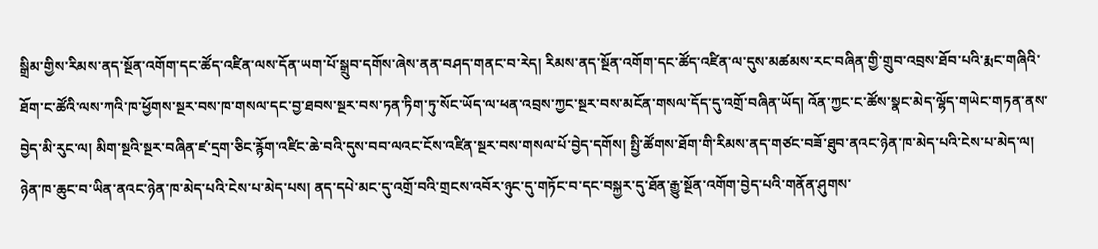སྒྲིམ་གྱིས་རིམས་ནད་སྔོན་འགོག་དང་ཚོད་འཛིན་ལས་དོན་ཡག་པོ་སྒྲུབ་དགོས་ཞེས་ནན་བཤད་གནང་བ་རེད། རིམས་ནད་སྔོན་འགོག་དང་ཚོད་འཛིན་ལ་དུས་མཚམས་རང་བཞིན་གྱི་གྲུབ་འབྲས་ཐོབ་པའི་རྨང་གཞིའི་ཐོག་ང་ཚོའི་ལས་ཀའི་ཁ་ཕྱོགས་སྔར་བས་ཁ་གསལ་དང་བྱ་ཐབས་སྔར་བས་ཏན་ཏིག་ཏུ་སོང་ཡོད་ལ་ཕན་འབྲས་ཀྱང་སྔར་བས་མངོན་གསལ་དོད་དུ་འགྲོ་བཞིན་ཡོད། འོན་ཀྱང་ང་ཚོས་སྣང་མེད་ལྷོད་གཡེང་གཏན་ནས་བྱེད་མི་རུང་ལ། མིག་སྔའི་སྔར་བཞིན་ཛ་དྲག་ཅིང་རྙོག་འཛིང་ཆེ་བའི་དུས་བབ་ལའང་ངོས་འཛིན་སྔར་བས་གསལ་པོ་བྱེད་དགོས། སྤྱི་ཚོགས་ཐོག་གི་རིམས་ནད་གཙང་བཟོ་ཐུབ་ནའང་ཉེན་ཁ་མེད་པའི་ངེས་པ་མེད་ལ། ཉེན་ཁ་ཆུང་བ་ཡིན་ནའང་ཉེན་ཁ་མེད་པའི་ངེས་པ་མེད་པས། ནད་དཔེ་མང་དུ་འགྲོ་བའི་གྲངས་འབོར་ཉུང་དུ་གཏོང་བ་དང་བསྐྱར་དུ་ཐོན་རྒྱུ་སྔོན་འགོག་བྱེད་པའི་གནོན་ཤུགས་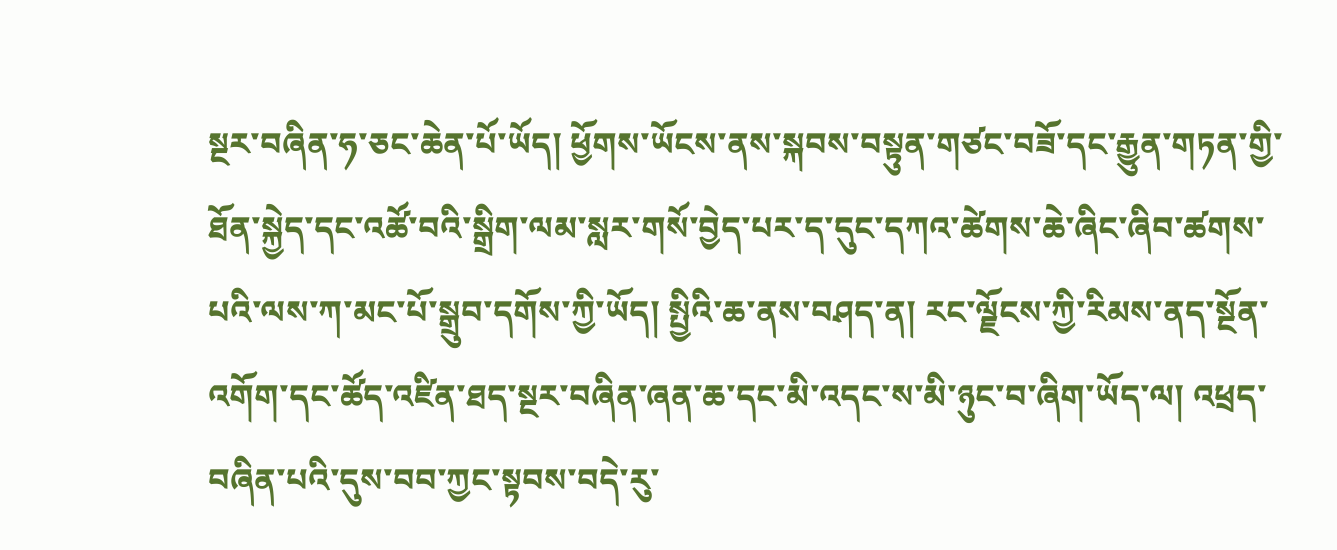སྔར་བཞིན་ཧ་ཅང་ཆེན་པོ་ཡོད། ཕྱོགས་ཡོངས་ནས་སྐབས་བསྟུན་གཙང་བཟོ་དང་རྒྱུན་གཏན་གྱི་ཐོན་སྐྱེད་དང་འཚོ་བའི་སྒྲིག་ལམ་སླར་གསོ་བྱེད་པར་ད་དུང་དཀའ་ཚེགས་ཆེ་ཞིང་ཞིབ་ཚགས་པའི་ལས་ཀ་མང་པོ་སྒྲུབ་དགོས་ཀྱི་ཡོད། སྤྱིའི་ཆ་ནས་བཤད་ན། རང་ལྗོངས་ཀྱི་རིམས་ནད་སྔོན་འགོག་དང་ཚོད་འཛིན་ཐད་སྔར་བཞིན་ཞན་ཆ་དང་མི་འདང་ས་མི་ཉུང་བ་ཞིག་ཡོད་ལ། འཕྲད་བཞིན་པའི་དུས་བབ་ཀྱང་སྟབས་བདེ་རུ་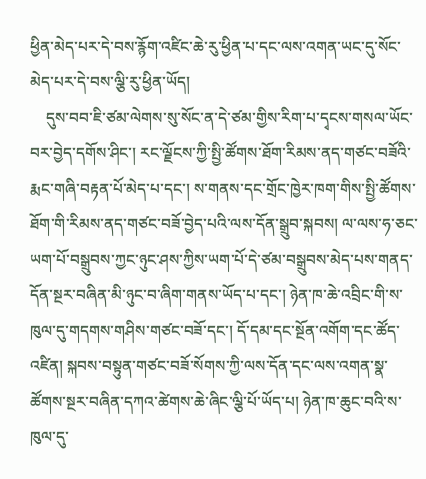ཕྱིན་མེད་པར་དེ་བས་རྙོག་འཛིང་ཆེ་རུ་ཕྱིན་པ་དང་ལས་འགན་ཡང་དུ་སོང་མེད་པར་དེ་བས་ལྕི་རུ་ཕྱིན་ཡོད།
    དུས་བབ་ཇི་ཙམ་ལེགས་སུ་སོང་ན་དེ་ཙམ་གྱིས་རིག་པ་དྭངས་གསལ་ཡོང་བར་བྱེད་དགོས་ཤིང་། རང་ལྗོངས་ཀྱི་སྤྱི་ཚོགས་ཐོག་རིམས་ནད་གཙང་བཟོའི་རྨང་གཞི་བརྟན་པོ་མེད་པ་དང་། ས་གནས་དང་གྲོང་ཁྱེར་ཁག་གིས་སྤྱི་ཚོགས་ཐོག་གི་རིམས་ནད་གཙང་བཟོ་བྱེད་པའི་ལས་དོན་སྒྲུབ་སྐབས། ལ་ལས་ཧ་ཅང་ཡག་པོ་བསྒྲུབས་ཀྱང་ཉུང་ཤས་ཀྱིས་ཡག་པོ་དེ་ཙམ་བསྒྲུབས་མེད་པས་གནད་དོན་སྔར་བཞིན་མི་ཉུང་བ་ཞིག་གནས་ཡོད་པ་དང་། ཉེན་ཁ་ཆེ་འབྲིང་གི་ས་ཁུལ་དུ་གདགས་གཤིས་གཙང་བཟོ་དང་། དོ་དམ་དང་སྔོན་འགོག་དང་ཚོད་འཛིན། སྐབས་བསྟུན་གཙང་བཟོ་སོགས་ཀྱི་ལས་དོན་དང་ལས་འགན་སྣ་ཚོགས་སྔར་བཞིན་དཀའ་ཚེགས་ཆེ་ཞིང་ལྕི་པོ་ཡོད་པ། ཉེན་ཁ་ཆུང་བའི་ས་ཁུལ་དུ་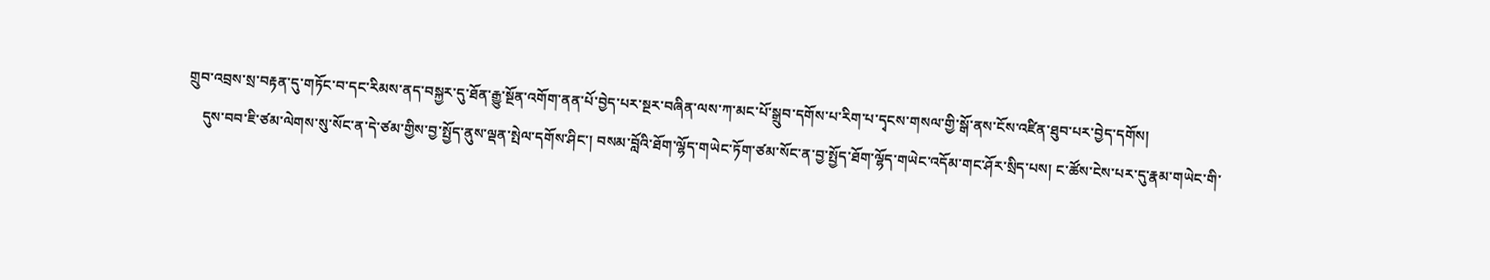གྲུབ་འབྲས་སྲ་བརྟན་དུ་གཏོང་བ་དང་རིམས་ནད་བསྐྱར་དུ་ཐོན་རྒྱུ་སྔོན་འགོག་ནན་པོ་བྱེད་པར་སྔར་བཞིན་ལས་ཀ་མང་པོ་སྒྲུབ་དགོས་པ་རིག་པ་དྭངས་གསལ་གྱི་སྒོ་ནས་ངོས་འཛིན་ཐུབ་པར་བྱེད་དགོས།
    དུས་བབ་ཇི་ཙམ་ལེགས་སུ་སོང་ན་དེ་ཙམ་གྱིས་བྱ་སྤྱོད་ནུས་ལྡན་སྤེལ་དགོས་ཤིང་། བསམ་བློའི་ཐོག་ལྷོད་གཡེང་ཏོག་ཙམ་སོང་ན་བྱ་སྤྱོད་ཐོག་ལྷོད་གཡེང་འདོམ་གང་ཤོར་སྲིད་པས། ང་ཚོས་ངེས་པར་དུ་རྣམ་གཡེང་གི་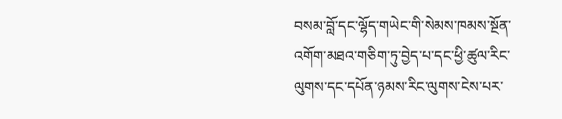བསམ་བློ་དང་ལྷོད་གཡེང་གི་སེམས་ཁམས་སྔོན་འགོག་མཐའ་གཅིག་ཏུ་བྱེད་པ་དང་ཕྱི་ཚུལ་རིང་ལུགས་དང་དཔོན་ཉམས་རིང་ལུགས་ངེས་པར་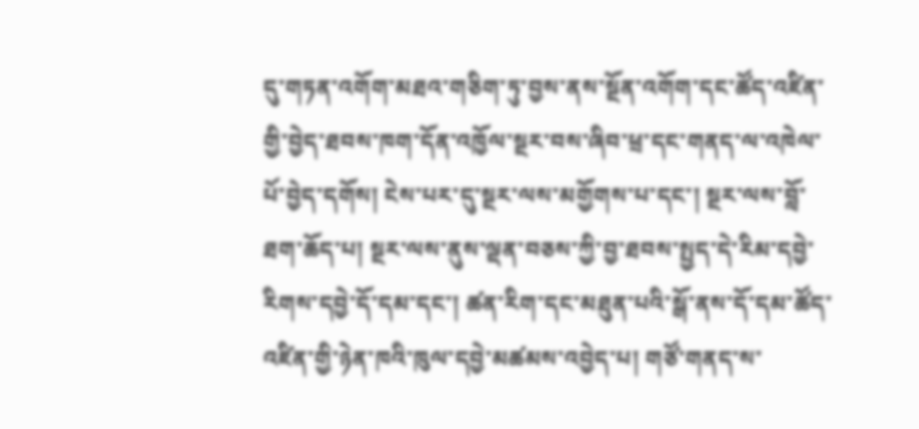དུ་གཏན་འགོག་མཐའ་གཅིག་ཏུ་བྱས་ནས་སྔོན་འགོག་དང་ཚོད་འཛིན་གྱི་བྱེད་ཐབས་ཁག་དོན་འཁྱོལ་སྔར་བས་ཞིབ་ཕྲ་དང་གནད་ལ་འཁེལ་པོ་བྱེད་དགོས། ངེས་པར་དུ་སྔར་ལས་མགྱོགས་པ་དང་། སྔར་ལས་བློ་ཐག་ཆོད་པ། སྔར་ལས་ནུས་ལྡན་བཅས་ཀྱི་བྱ་ཐབས་སྤྱད་དེ་རིམ་དབྱེ་རིགས་དབྱེ་དོ་དམ་དང་། ཚན་རིག་དང་མཐུན་པའི་སྒོ་ནས་དོ་དམ་ཚོད་འཛིན་གྱི་ཉེན་ཁའི་ཁུལ་དབྱེ་མཚམས་འབྱེད་པ། གཙོ་གནད་ས་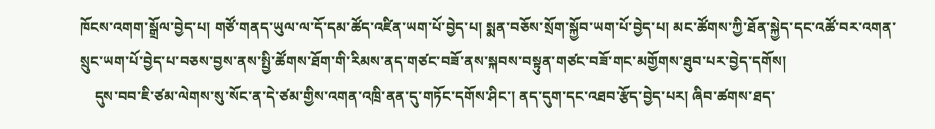ཁོངས་འགག་སྒྲོལ་བྱེད་པ། གཙོ་གནད་ཡུལ་ལ་དོ་དམ་ཚོད་འཛིན་ཡག་པོ་བྱེད་པ། སྨན་བཅོས་སྲོག་སྐྱོབ་ཡག་པོ་བྱེད་པ། མང་ཚོགས་ཀྱི་ཐོན་སྐྱེད་དང་འཚོ་བར་འགན་སྲུང་ཡག་པོ་བྱེད་པ་བཅས་བྱས་ནས་སྤྱི་ཚོགས་ཐོག་གི་རིམས་ནད་གཙང་བཟོ་ནས་སྐབས་བསྟུན་གཙང་བཟོ་གང་མགྱོགས་ཐུབ་པར་བྱེད་དགོས།
    དུས་བབ་ཇི་ཙམ་ལེགས་སུ་སོང་ན་དེ་ཙམ་གྱིས་འགན་འཁྲི་ནན་དུ་གཏོང་དགོས་ཤིང་། ནད་དུག་དང་འཐབ་རྩོད་བྱེད་པར། ཞིབ་ཚགས་ཐད་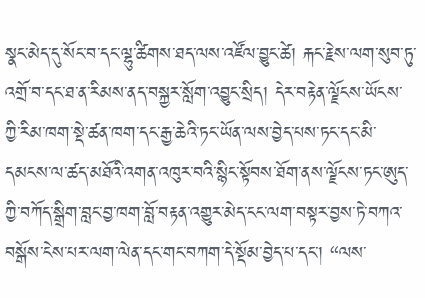སྣང་མེད་དུ་སོང་བ་དང་ལྷུ་ཚིགས་ཐད་ལས་འཛོལ་བྱུང་ཚེ། རྐང་རྗེས་ལག་སུབ་ཏུ་འགྲོ་བ་དང་ཐ་ན་རིམས་ནད་བསྐྱར་སློག་འབྱུང་སྲིད། དེར་བརྟེན་ལྗོངས་ཡོངས་ཀྱི་རིམ་ཁག་སྡེ་ཚན་ཁག་དང་རྒྱ་ཆེའི་ཏང་ཡོན་ལས་བྱེད་པས་ཏང་དང་མི་དམངས་ལ་ཚད་མཐོའི་འགན་འཁུར་བའི་སྙིང་སྟོབས་ཐོག་ནས་ལྗོངས་ཏང་ཨུད་ཀྱི་བཀོད་སྒྲིག་བླང་བྱ་ཁག་བློ་བརྟན་འགྱུར་མེད་ངང་ལག་བསྟར་བྱས་ཏེ་བཀའ་བསྒོས་ངེས་པར་ལག་ལེན་དང་གང་བཀག་དེ་སྡོམ་བྱེད་པ་དང་། “ལས་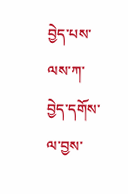བྱེད་པས་ལས་ཀ་བྱེད་དགོས་ལ་བྱས་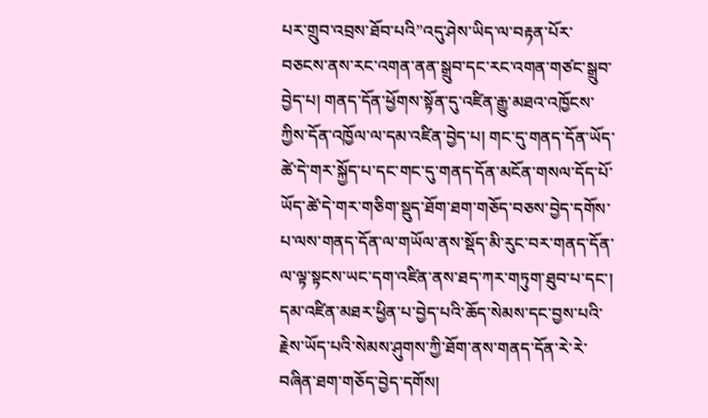པར་གྲུབ་འབྲས་ཐོབ་པའི”འདུ་ཤེས་ཡིད་ལ་བརྟན་པོར་བཅངས་ནས་རང་འགན་ནན་སྒྲུབ་དང་རང་འགན་གཙང་སྒྲུབ་བྱེད་པ། གནད་དོན་ཕྱོགས་སྟོན་དུ་འཛིན་རྒྱུ་མཐའ་འཁྱོངས་ཀྱིས་དོན་འཁྱོལ་ལ་དམ་འཛིན་བྱེད་པ། གང་དུ་གནད་དོན་ཡོད་ཚེ་དེ་གར་སྐྱོད་པ་དང་གང་དུ་གནད་དོན་མངོན་གསལ་དོད་པོ་ཡོད་ཚེ་དེ་གར་གཅིག་སྡུད་ཐོག་ཐག་གཅོད་བཅས་བྱེད་དགོས་པ་ལས་གནད་དོན་ལ་གཡོལ་ནས་སྡོད་མི་རུང་བར་གནད་དོན་ལ་ལྟ་སྟངས་ཡང་དག་འཛིན་ནས་ཐད་ཀར་གཏུག་ཐུབ་པ་དང་། དམ་འཛིན་མཐར་ཕྱིན་པ་བྱེད་པའི་ཆོད་སེམས་དང་བྱས་པའི་རྗེས་ཡོད་པའི་སེམས་ཤུགས་ཀྱི་ཐོག་ནས་གནད་དོན་རེ་རེ་བཞིན་ཐག་གཅོད་བྱེད་དགོས།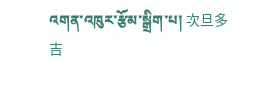འགན་འཁུར་རྩོམ་སྒྲིག་པ། 次旦多吉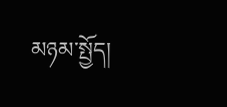མཉམ་སྤྱོད།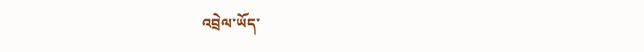འབྲེལ་ཡོད་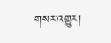གསར་འགྱུར།